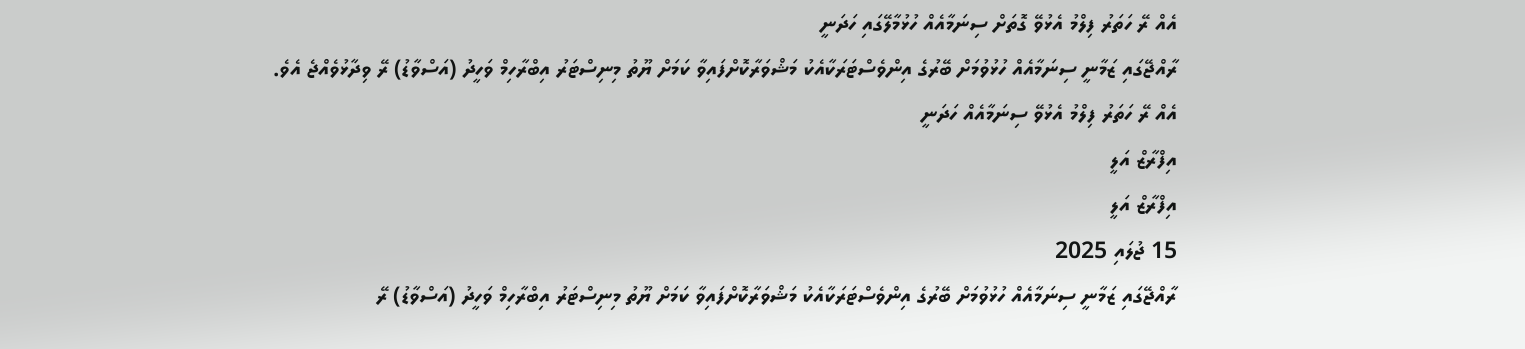އެއް ރޭ ހަތަރު ފިލްމު އެޅުވޭ ގޮތަށް ސިނަމާއެއް ހުޅުމާލޭގައި ހަދަނީ
ރާއްޖޭގައި ޒަމާނީ ސިނަމާއެއް ހުޅުވުމަށް ބޭރުގެ އިންވެސްޓަރަކާއެކު މަޝްވަރާކޮށްފައިވާ ކަމަށް ޔޫތު މިނިސްޓަރު އިބްރާހިމް ވަހީދު (އަސްވާޑު) ރޭ ވިދާޅުވެއްޖެ އެވެ.
އެއް ރޭ ހަތަރު ފިލްމު އެޅުވޭ ސިނަމާއެއް ހަދަނީ
އިފްރާޒް އަލީ
އިފްރާޒް އަލީ
15 ޖުލައި 2025
ރާއްޖޭގައި ޒަމާނީ ސިނަމާއެއް ހުޅުވުމަށް ބޭރުގެ އިންވެސްޓަރަކާއެކު މަޝްވަރާކޮށްފައިވާ ކަމަށް ޔޫތު މިނިސްޓަރު އިބްރާހިމް ވަހީދު (އަސްވާޑު) ރޭ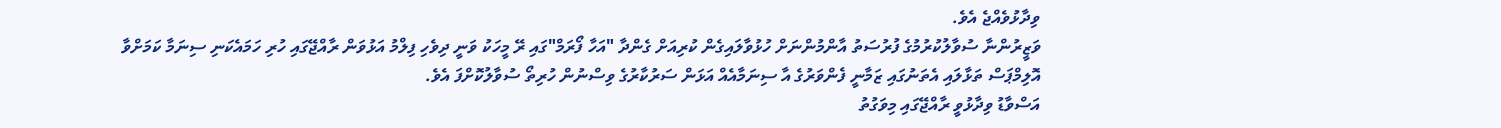ވިދާޅުވެއްޖެ އެވެ.
ވަޒީރުންނާ ސުވާލުކުރުމުގެ ފުރުސަތު އާންމުންނަށް ހުޅުވާލައިގެން ކުރިއަށް ގެންދާ "އަހާ ފޯރަމް"ގައި ރޭ މީހަކު ވަނީ ދިވެހި ފިލްމު އަޅުވަން ރާއްޖޭގައި ހުރި ހަމައެކަނި ސިނަމާ ކަމަށްވާ އޮލިމްޕަސް ތަޅާލައި އެތަނުގައި ޒަމާނީ ފެންވަރުގެ އާ ސިނަމާއެއް އަޅަން ސަރުކާރުގެ ވިސްނުން ހުރިތޯ ސުވާލުކޮށްފަ އެވެ.
އަސްވާޑު ވިދާޅުވީ ރާއްޖޭގައި މިވަގުތު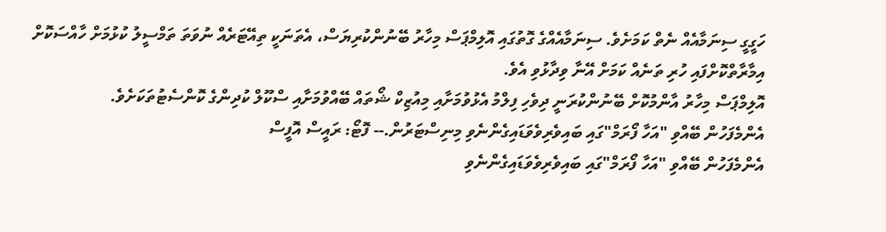ހަގީގީ ސިނަމާއެއް ނެތް ކަމަށެވެ. ސިނަމާއެއްގެ ގޮތުގައި އޮލިމްޕަސް މިހާރު ބޭނުންކުރިޔަސް، އެތަނަކީ ތިއޭޓަރެއް ނުވަތަ ތަމްސީލު ކުޅުމަށް ހާއްސަކޮށް އިމާރާތްކޮށްފައި ހުރި ތަނެއް ކަމަށް އޭނާ ވިދާޅުވި އެވެ.
އޮލިމްޕަސް މިހާރު އާންމުކޮށް ބޭނުންކުރަނީ ދިވެހި ފިލްމު އެޅުވުމަށާއި މިއުޒިކް ޝޯތައް ބޭއްވުމަށާއި ސްކޫލް ކުދިންގެ ކޮންސެޓުތަކަށެވެ.
އެންމެފަހުން ބޭއްވި "އަހާ ފޯރަމް"ގައި ބައިވެރިވެވަޑައިގެންނެވި މިނިސްޓަރުން.-- ފޮޓޯ: ރައީސް އޮފީސް
އެންމެފަހުން ބޭއްވި "އަހާ ފޯރަމް"ގައި ބައިވެރިވެވަޑައިގެންނެވި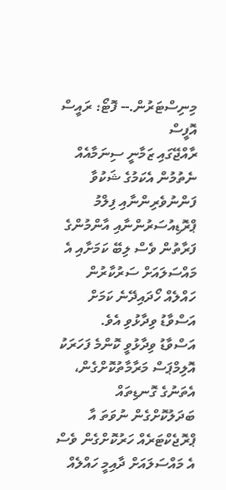މިނިސްޓަރުން.-- ފޮޓޯ: ރައީސް އޮފީސް
ރާއްޖޭގައި ޒަމާނީ ސިނަމާއެއް ނެތުމުން އެކަމުގެ ޝަކުވާ ފަންނުވެރިންނާއި ފިލްމު ޕްރޮޑިއުސަރުންނާއި އާންމުންގެ ފަރާތުން ވެސް ލިބޭ ކަމަށާއި އެ މައްސަލައަށް ސަރުކާރުން ހައްލެއް ހޯދައިދޭނެ ކަމަށް އަސްވާޑު ވިދާޅުވި އެވެ.
އަސްވާޑު ވިދާޅުވީ ކޮންމެ ފަހަރަކު އޮލިމްޕަސް މަރާމާތުކޮށްގެން، އެތަނުގެ ގޮނޑިތައް ބަދަލުކޮށްގެން ނުވަތަ އާ ޕްރޮޖެކްޓަރެއް ހަރުކޮށްގެން ވެސް އެ މައްސަލައަށް ދާއިމީ ހައްލެއް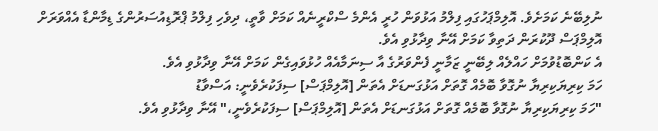ނުލިބޭނެ ކަމަށެވެ. އޮލިމްޕަހުގައި ފިލްމު އަޅުވަން ހުރީ އެންމެ ސްކްރީނެއް ކަމަށް ވާތީ، ދިވެހި ފިލްމު ޕްރޮޑިއުސަރުންގެ ޑިމާންޑާ އެއްވަރަށް އޮލިމްޕަސް ދޫކުރަން ދަތިވާ ކަމަށް އޭނާ ވިދާޅުވި އެވެ.
އެ ކަންބޮޑުވުމަށް ހައްލެއް ލިބޭނީ ޒަމާނީ ފެންވަރުގެ އާ ސިނަމާއެއް ހުޅުވައިގެން ކަމަށް އޭނާ ވިދާޅުވި އެވެ.
ހަމަ ކިރިޔަކިރިޔާ ނުގޮވާ ބޮމެއް ގޮތަށް އަޅުގަނޑަށް އެތަން [އޮލިމްޕަސް] ސިފަކުރެވެނީ: އަސްވާޑު
"ހަމަ ކިރިޔަކިރިޔާ ނުގޮވާ ބޮމެއް ގޮތަށް އަޅުގަނޑަށް އެތަން [އޮލިމްޕަސް] ސިފަކުރެވެނީ،" އޭނާ ވިދާޅުވި އެވެ.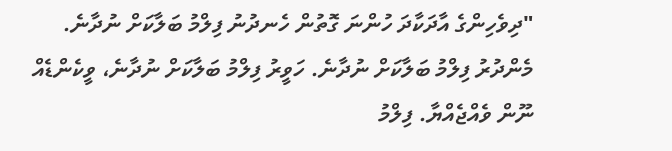"ދިވެހިންގެ އާދަކާދަ ހުންނަ ގޮތުން ހެނދުނު ފިލްމު ބަލާކަށް ނުދާނެ. މެންދުރު ފިލްމު ބަލާކަށް ނުދާނެ. ހަވީރު ފިލްމު ބަލާކަށް ނުދާނެ، ވީކެންޑެއް ނޫން ވެއްޖެއްޔާ. ފިލްމު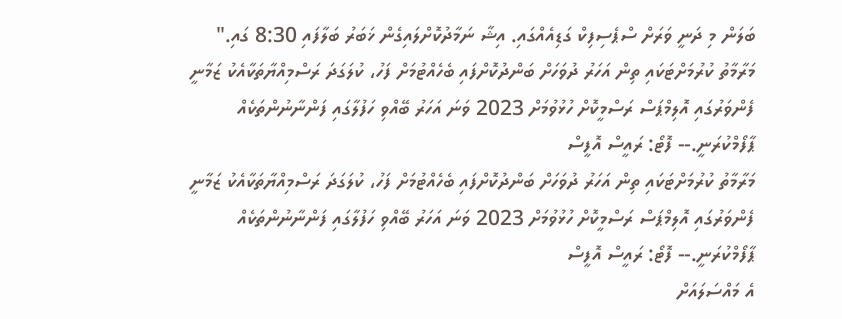ބަލަން މި ދަނީ ވަރަށް ސްޕެސިފިކް ގަޑިއެއްގައި. އިޝާ ނަމާދުކޮށްލައިގެން ޚަބަރު ބަލާފައި 8:30 ގައި."
މަރާމާތު ކުރުމަށްޓަކައި ތިން އަހަރު ދުވަހަށް ބަންދުކޮށްފައި ބެހެއްޓުމަށް ފަހު، ކުލަގަދަ ރަސްމިއްޔާތަކާއެކު ޒަމާނީ ފެންވަރުގައި އޮލިމްޕަސް ރަސްމީކޮށް ހުޅުވުމަށް 2023 ވަނަ އަހަރު ބޭއްވި ހަފުލާގައި ފަންނާނުންތަކެއް ޕާފޯމްކުރަނީ.-- ފޮޓޯ: ރައީސް އޮފީސް
މަރާމާތު ކުރުމަށްޓަކައި ތިން އަހަރު ދުވަހަށް ބަންދުކޮށްފައި ބެހެއްޓުމަށް ފަހު، ކުލަގަދަ ރަސްމިއްޔާތަކާއެކު ޒަމާނީ ފެންވަރުގައި އޮލިމްޕަސް ރަސްމީކޮށް ހުޅުވުމަށް 2023 ވަނަ އަހަރު ބޭއްވި ހަފުލާގައި ފަންނާނުންތަކެއް ޕާފޯމްކުރަނީ.-- ފޮޓޯ: ރައީސް އޮފީސް
އެ މައްސަލައަށް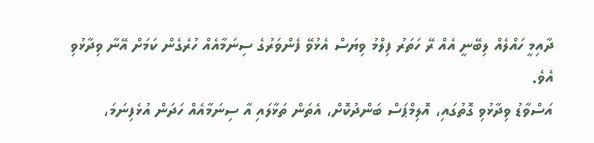ދާއިމީ ހައްލެއް ލިބޭނީ އެއް ރޭ ހަތަރު ފިލްމު ވިޔަސް އެޅުވޭ ފެންވަރުގެ ސިނަމާއެއް ހުރެގެން ކަމަށް އޭނާ ވިދާޅުވި އެވެ.
އަސްވާޑު ވިދާޅުވި ގޮތުގައި، އޮލިމްޕަސް ބަންދުކޮށް، އެތަން ތަޅާލައި އާ ސިނަމާއެއް ހަދަން އުޅެފިނަމަ،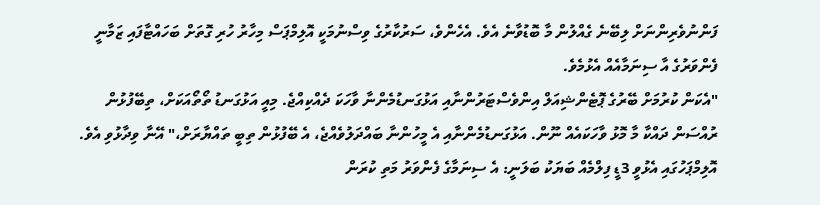ފަންނުވެރިންނަށް ލިބޭނެ ގެއްލުން މާ ބޮޑުވާނެ އެވެ. އެހެންވެ، ސަރުކާރުގެ ވިސްނުމަކީ އޮލިމްޕަސް މިހާރު ހުރި ގޮތަށް ބަހައްޓާފައި ޒަމާނީ ފެންވަރުގެ އާ ސިނަމާއެއް އެޅުމެވެ.
"އެކަން ކުރުމަށް ބޭރުގެ ޕޮޓެންޝިއަލް އިންވެސްޓަރުންނާއި އަޅުގަނޑުމެންނާ ވާހަކަ ދެއްކިއްޖެ. މިއީ އަޅުގަނޑު ތޯތޯއަކަށް، ތިބޭފުޅުން ރުއްސަން ދައްކާ މާ މޮޅު ވާހަކައެއް ނޫން. އަޅުގަނޑުމެންނާއި އެ މީހުންނާ ބައްދަލުވެއްޖެ، އެ ބޭފުޅުން ތިބީ ތައްޔާރަށް،" އޭނާ ވިދާޅުވި އެވެ.
އޮލިމްޕަހުގައި އެޅުވީ 3ޑީ ފިލްމެއް ބަޔަކު ބަލަނީ: އެ ސިނަމާގެ ފެންވަރު މަތި ކުރަން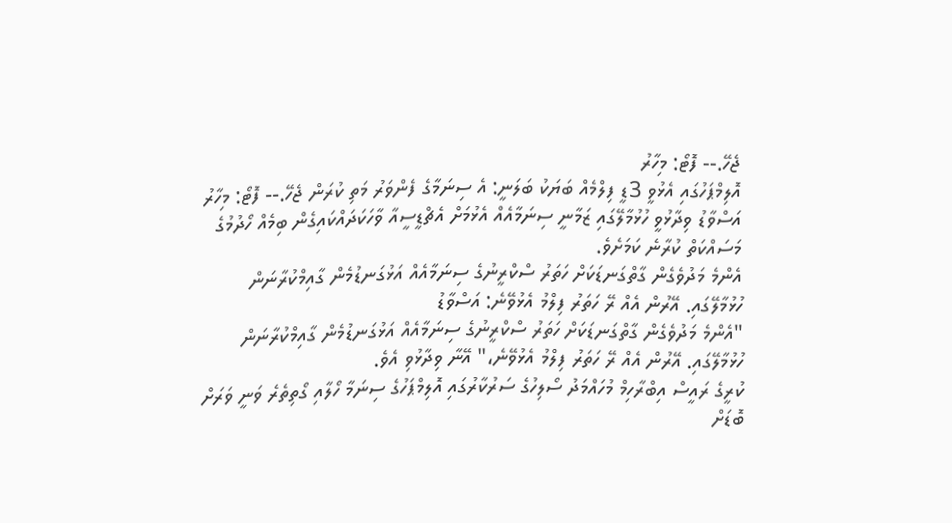ޖެހޭ.-- ފޮޓޯ: މިހާރު
އޮލިމްޕަހުގައި އެޅުވީ 3ޑީ ފިލްމެއް ބަޔަކު ބަލަނީ: އެ ސިނަމާގެ ފެންވަރު މަތި ކުރަން ޖެހޭ.-- ފޮޓޯ: މިހާރު
އަސްވާޑު ވިދާޅުވީ ހުޅުމާލޭގައި ޒަމާނީ ސިނަމާއެއް އެޅުމަށް އެޗްޑީސީއާ ވާހަކަދައްކައިގެން ބިމެއް ހޯދުމުގެ މަސައްކަތް ކުރާނެ ކަމަށެވެ.
އެންމެ މަދުވެގެން ގާތްގަނޑަކަށް ހަތަރު ސްކްރީނުގެ ސިނަމާއެއް އަޅުގަނޑުމެން ގާއިމްކުރާނަން ހުޅުމާލޭގައި. އޭރުން އެއް ރޭ ހަތަރު ފިލްމު އެޅުވޭނެ: އަސްވާޑު
"އެންމެ މަދުވެގެން ގާތްގަނޑަކަށް ހަތަރު ސްކްރީނުގެ ސިނަމާއެއް އަޅުގަނޑުމެން ގާއިމްކުރާނަން ހުޅުމާލޭގައި. އޭރުން އެއް ރޭ ހަތަރު ފިލްމު އެޅުވޭނެ،" އޭނާ ވިދާޅުވި އެވެ.
ކުރީގެ ރައީސް އިބްރާހިމް މުހައްމަދު ސޯލިހުގެ ސަރުކާރުގައި އޮލިމްޕަހުގެ ސިނަމާ ހޯލާއި ގޯތިތެރެ ވަނީ ވަރަށް ބޮޑަށް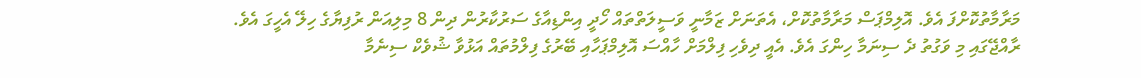މަރާމާތުކޮށްފަ އެވެ. އޮލިމްޕަސް މަރާމާތުކޮށް، އެތަނަށް ޒަމާނީ ވަސީލަތްތައް ހޯދީ އިންޑިއާގެ ސަރުކާރުން ދިން 8 މިލިއަން ރުފިޔާގެ ހިލޭ އެހީގަ އެވެ.
ރާއްޖޭގައި މި ވަގުތު ދެ ސިނަމާ ހިންގަ އެވެ. އެއީ ދިވެހި ފިލްމަށް ހާއްސަ އޮލިމްޕަހާއި ބޭރުގެ ފިލްމުތައް އަޅުވާ ޝުވެކް ސިނެމާ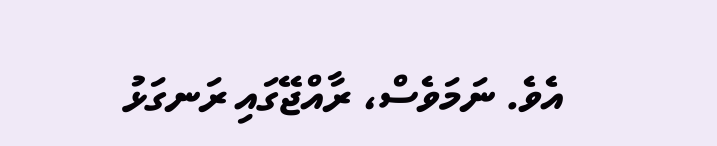އެވެ. ނަމަވެސް، ރާއްޖޭގައި ރަނގަޅު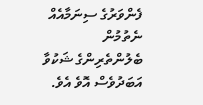ފެންވަރުގެ ސިނަމާއެއް ނެތުމުން ބެލުންތެރިންގެ ޝަކުވާ އަބަދުވެސް އޮވެ އެވެ.